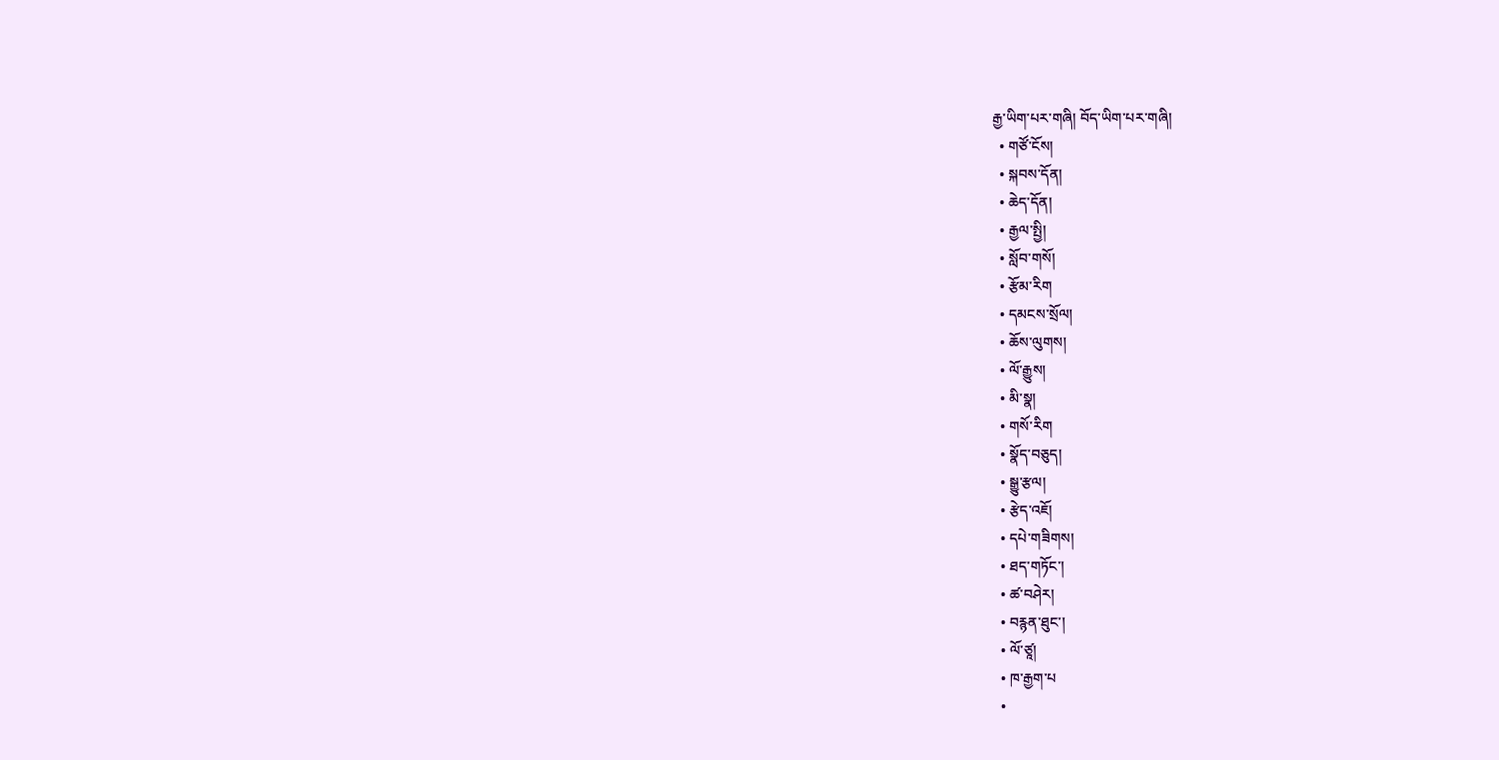རྒྱ་ཡིག་པར་གཞི། བོད་ཡིག་པར་གཞི།
  • གཙོ་ངོས།
  • སྐབས་དོན།
  • ཆེད་དོན།
  • རྒྱལ་སྤྱི།
  • སློབ་གསོ།
  • རྩོམ་རིག
  • དམངས་སྲོལ།
  • ཆོས་ལུགས།
  • ལོ་རྒྱུས།
  • མི་སྣ།
  • གསོ་རིག
  • སྣོད་བཅུད།
  • སྒྱུ་རྩལ།
  • རྩེད་འཇོ།
  • དཔེ་གཟིགས།
  • ཐད་གཏོང་།
  • ཚ་བཤེར།
  • བརྙན་ཐུང་།
  • ལོ་ཙཱ།
  • ཁ་རྒྱག་པ
  •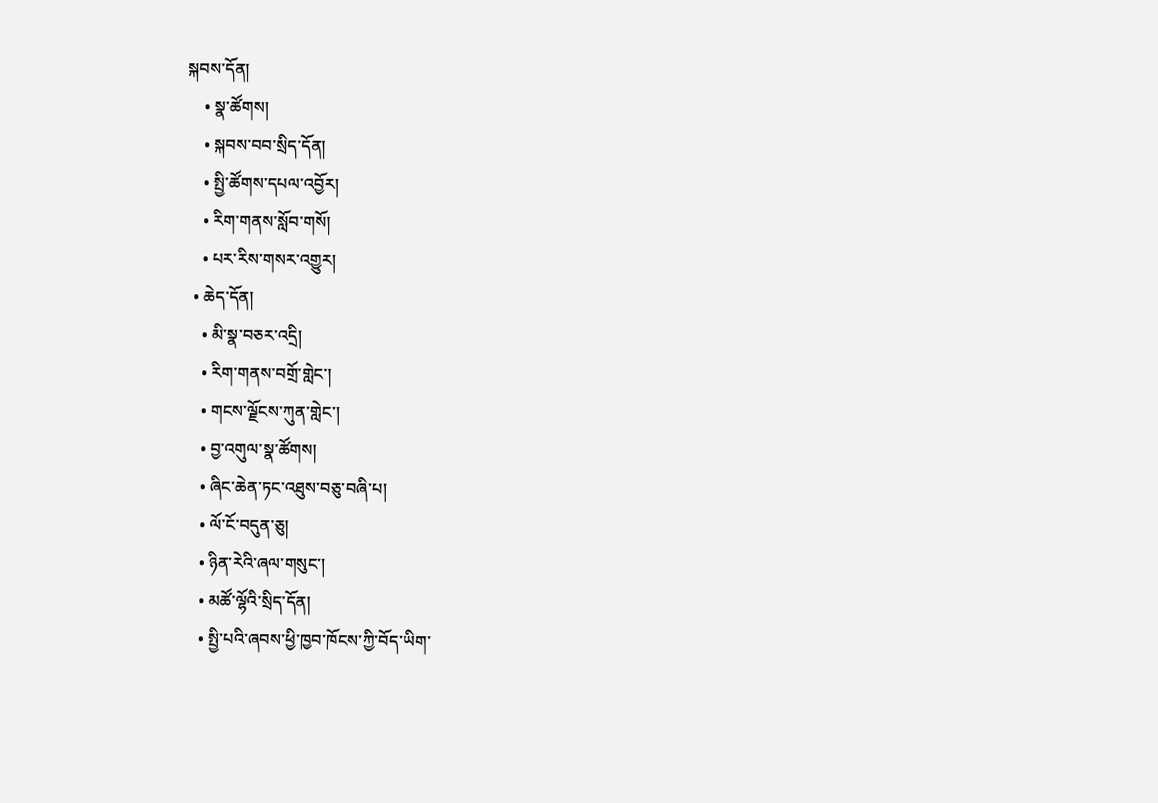སྐབས་དོན།
    • སྣ་ཚོགས།
    • སྐབས་བབ་སྲིད་དོན།
    • སྤྱི་ཚོགས་དཔལ་འབྱོར།
    • རིག་གནས་སློབ་གསོ།
    • པར་རིས་གསར་འགྱུར།
  • ཆེད་དོན།
    • མི་སྣ་བཅར་འདྲི།
    • རིག་གནས་བགྲོ་གླེང་།
    • གངས་ལྗོངས་ཀུན་གླེང་།
    • བྱ་འགུལ་སྣ་ཚོགས།
    • ཞིང་ཆེན་ཏང་འཐུས་བཅུ་བཞི་པ།
    • ལོ་ངོ་བདུན་ཅུ།
    • ཉིན་རེའི་ཞལ་གསུང་།
    • མཚོ་ལྷོའི་སྲིད་དོན།
    • སྤྱི་པའི་ཞབས་ཕྱི་ཁྱབ་ཁོངས་ཀྱི་བོད་ཡིག་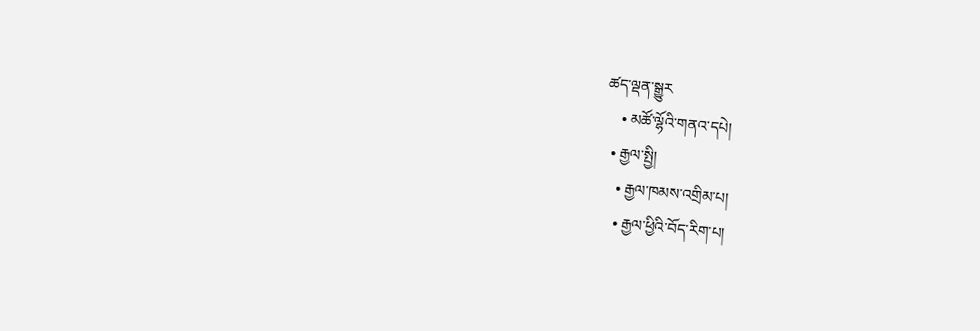ཚད་ལྡན་སྒྱུར
    • མཚོ་ལྷོའི་གནའ་དཔེ།
  • རྒྱལ་སྤྱི།
    • རྒྱལ་ཁམས་འགྲིམ་པ།
    • རྒྱལ་ཕྱིའི་བོད་རིག་པ།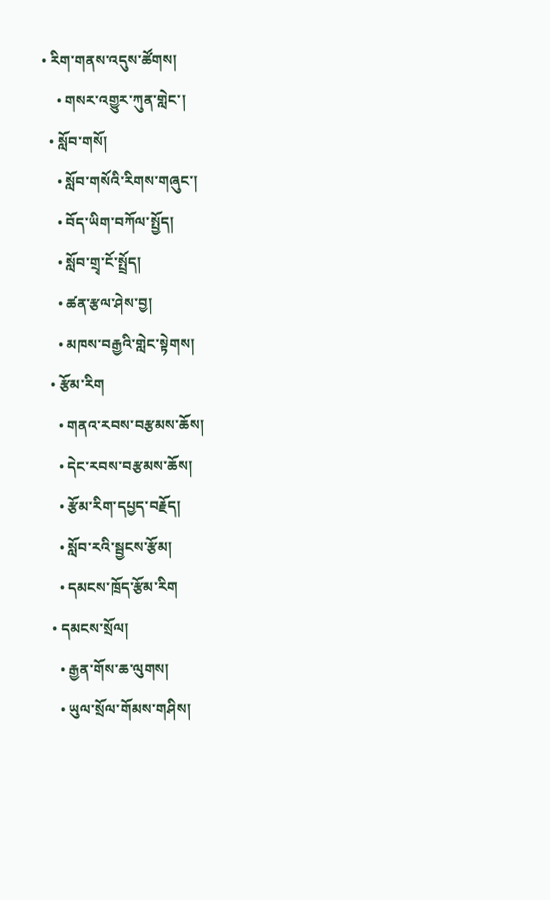• རིག་གནས་འདུས་ཚོགས།
    • གསར་འགྱུར་ཀུན་གླེང་།
  • སློབ་གསོ།
    • སློབ་གསོའི་རིགས་གཞུང་།
    • བོད་ཡིག་བཀོལ་སྤྱོད།
    • སློབ་གྲྭ་ངོ་སྤྲོད།
    • ཚན་རྩལ་ཤེས་བྱ།
    • མཁས་བརྒྱའི་གླེང་སྟེགས།
  • རྩོམ་རིག
    • གནའ་རབས་བརྩམས་ཆོས།
    • དེང་རབས་བརྩམས་ཆོས།
    • རྩོམ་རིག་དཔྱད་བརྗོད།
    • སློབ་རའི་སྦྱངས་རྩོམ།
    • དམངས་ཁྲོད་རྩོམ་རིག
  • དམངས་སྲོལ།
    • རྒྱན་གོས་ཆ་ལུགས།
    • ཡུལ་སྲོལ་གོམས་གཤིས།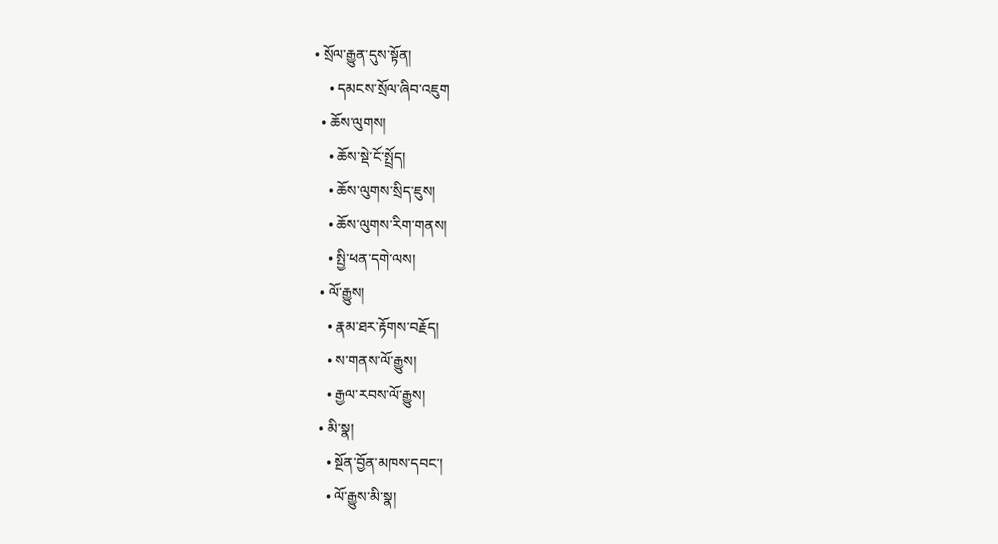• སྲོལ་རྒྱུན་དུས་སྟོན།
    • དམངས་སྲོལ་ཞིབ་འཇུག
  • ཆོས་ལུགས།
    • ཆོས་སྡེ་ངོ་སྤྲོད།
    • ཆོས་ལུགས་སྲིད་ཇུས།
    • ཆོས་ལུགས་རིག་གནས།
    • སྤྱི་ཕན་དགེ་ལས།
  • ལོ་རྒྱུས།
    • རྣམ་ཐར་རྟོགས་བརྗོད།
    • ས་གནས་ལོ་རྒྱུས།
    • རྒྱལ་རབས་ལོ་རྒྱུས།
  • མི་སྣ།
    • སྔོན་བྱོན་མཁས་དབང་།
    • ལོ་རྒྱུས་མི་སྣ།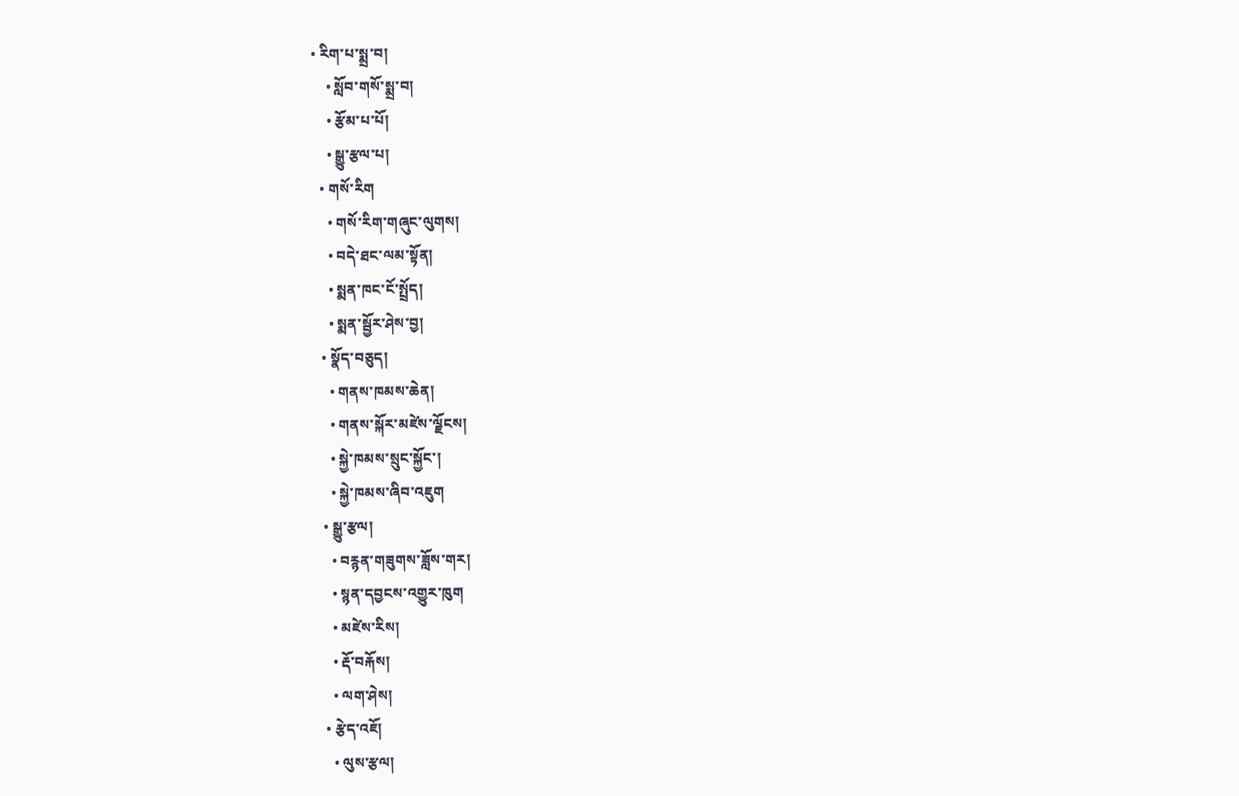• རིག་པ་སྨྲ་བ།
    • སློབ་གསོ་སྨྲ་བ།
    • རྩོམ་པ་པོ།
    • སྒྱུ་རྩལ་པ།
  • གསོ་རིག
    • གསོ་རིག་གཞུང་ལུགས།
    • བདེ་ཐང་ལམ་སྟོན།
    • སྨན་ཁང་ངོ་སྤྲོད།
    • སྨན་སྦྱོར་ཤེས་བྱ།
  • སྣོད་བཅུད།
    • གནས་ཁམས་ཆེན།
    • གནས་སྐོར་མཛེས་ལྗོངས།
    • སྐྱེ་ཁམས་སྲུང་སྐྱོང་།
    • སྐྱེ་ཁམས་ཞིབ་འཇུག
  • སྒྱུ་རྩལ།
    • བརྙན་གཟུགས་ཟློས་གར།
    • སྙན་དབྱངས་འགྱུར་ཁུག
    • མཛེས་རིས།
    • རྡོ་བརྐོས།
    • ལག་ཤེས།
  • རྩེད་འཇོ།
    • ལུས་རྩལ།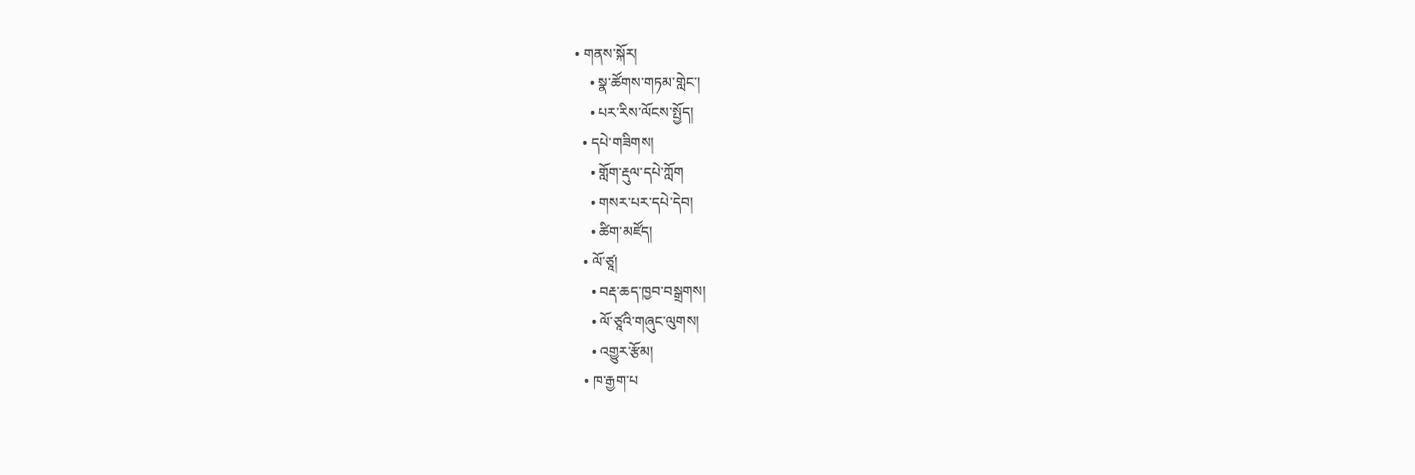• གནས་སྐོར།
    • སྣ་ཚོགས་གཏམ་གླེང་།
    • པར་རིས་ལོངས་སྤྱོད།
  • དཔེ་གཟིགས།
    • གློག་རྡུལ་དཔེ་ཀློག
    • གསར་པར་དཔེ་དེབ།
    • ཚིག་མཛོད།
  • ལོ་ཙཱ།
    • བརྡ་ཆད་ཁྱབ་བསྒྲགས།
    • ལོ་ཙཱའི་གཞུང་ལུགས།
    • འགྱུར་རྩོམ།
  • ཁ་རྒྱག་པ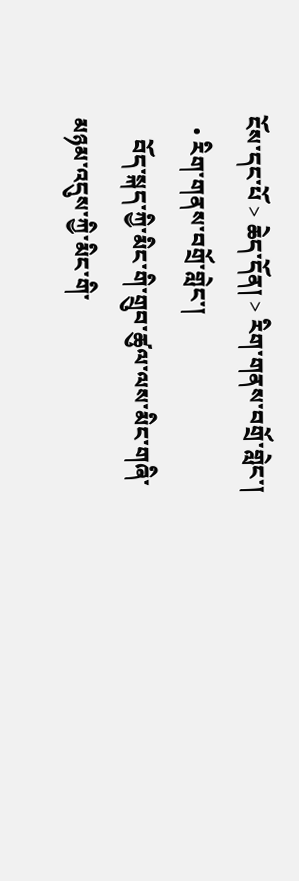ངོས་དང་པོ > ཆེད་དོན། > རིག་གནས་བགྲོ་གླེང་།
  • རིག་གནས་བགྲོ་གླེང་།
    བོད་སྐད་ཀྱི་མིང་གི་གྲུབ་ཚུལ་ལས་མིང་གཞི་མཉམ་འདུས་ཀྱི་མིང་གི་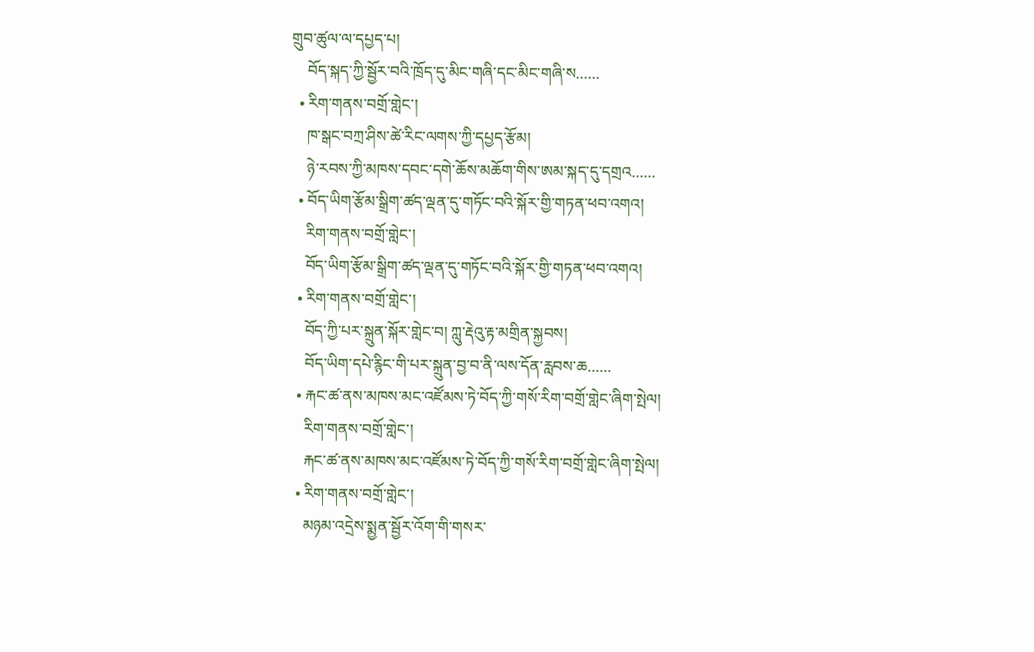གྲུབ་ཚུལ་ལ་དཔྱད་པ།
    བོད་སྐད་ཀྱི་སྦྱོར་བའི་ཁྲོད་དུ་མིང་གཞི་དང་མིང་གཞི་ས......
  • རིག་གནས་བགྲོ་གླེང་།
    ཁ་སྒང་བཀྲ་ཤིས་ཚེ་རིང་ལགས་ཀྱི་དཔྱད་རྩོམ།
    ཉེ་རབས་ཀྱི་མཁས་དབང་དགེ་ཆོས་མཆོག་གིས་ཨམ་སྐད་དུ་དགྲའ......
  • བོད་ཡིག་རྩོམ་སྒྲིག་ཚད་ལྡན་དུ་གཏོང་བའི་སྐོར་གྱི་གཏན་ཕབ་འགའ།
    རིག་གནས་བགྲོ་གླེང་།
    བོད་ཡིག་རྩོམ་སྒྲིག་ཚད་ལྡན་དུ་གཏོང་བའི་སྐོར་གྱི་གཏན་ཕབ་འགའ།
  • རིག་གནས་བགྲོ་གླེང་།
    བོད་ཀྱི་པར་སྐྲུན་སྐོར་གླེང་བ། ཀླུ་རྡེའུ་རྟ་མགྲིན་སྐྱབས།
    བོད་ཡིག་དཔེ་རྙིང་གི་པར་སྐྲུན་བྱ་བ་ནི་ལས་དོན་རླབས་ཆ......
  • རྐང་ཚ་ནས་མཁས་མང་འཛོམས་ཏེ་བོད་ཀྱི་གསོ་རིག་བགྲོ་གླེང་ཞིག་སྤེལ།
    རིག་གནས་བགྲོ་གླེང་།
    རྐང་ཚ་ནས་མཁས་མང་འཛོམས་ཏེ་བོད་ཀྱི་གསོ་རིག་བགྲོ་གླེང་ཞིག་སྤེལ།
  • རིག་གནས་བགྲོ་གླེང་།
    མཉམ་འདྲེས་སྨྱན་སྦྱོར་འོག་གི་གསར་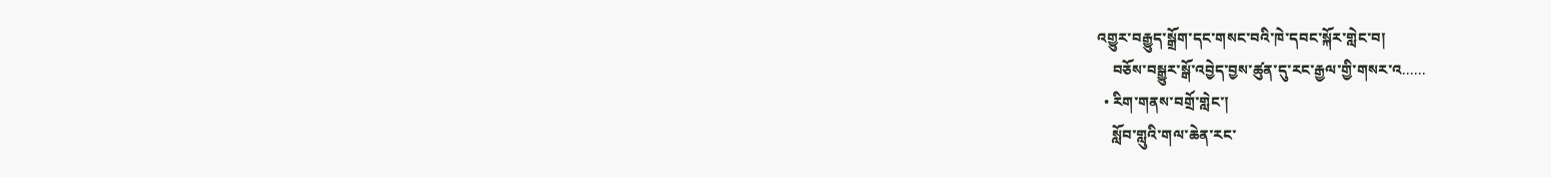འགྱུར་བརྒྱུད་སྒྲོག་དང་གསང་བའི་ཁེ་དབང་སྐོར་གླེང་བ།
    བཅོས་བསྒྱུར་སྒོ་འབྱེད་བྱས་ཚུན་དུ་རང་རྒྱལ་གྱི་གསར་འ......
  • རིག་གནས་བགྲོ་གླེང་།
    སློབ་གླུའི་གལ་ཆེན་རང་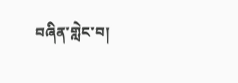བཞིན་གླེང་བ།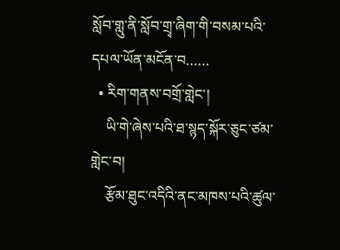སློབ་གླུ་ནི་སློབ་གྲྭ་ཞིག་གི་བསམ་པའི་དཔལ་ཡོན་མངོན་བ......
  • རིག་གནས་བགྲོ་གླེང་།
    ཡི་གེ་ཞེས་པའི་ཐ་སྙད་སྐོར་ཅུང་ཙམ་གླེང་བ།
    རྩོམ་ཐུང་འདིའི་ནང་མཁས་པའི་ཚུལ་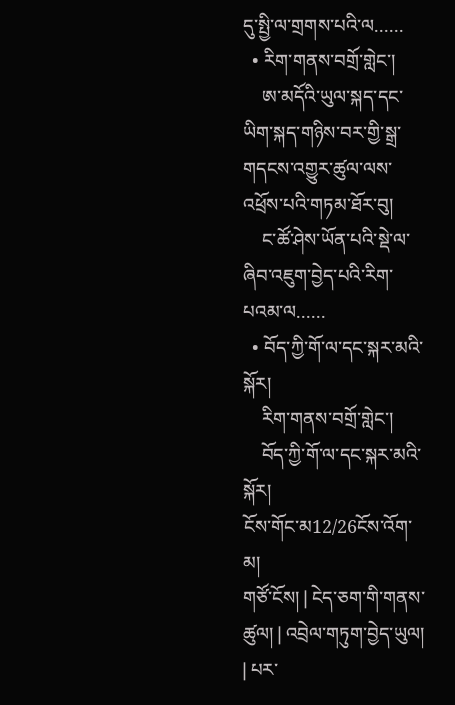དུ་སྤྱི་ལ་གྲགས་པའི་ལ......
  • རིག་གནས་བགྲོ་གླེང་།
    ཨ་མདོའི་ཡུལ་སྐད་དང་ཡིག་སྐད་གཉིས་བར་གྱི་སྒྲ་གདངས་འགྱུར་ཚུལ་ལས་འཕྲོས་པའི་གཏམ་ཐོར་བུ།
    ང་ཚོ་ཤེས་ཡོན་པའི་སྡེ་ལ་ཞིབ་འཇུག་བྱེད་པའི་རིག་པའམ་ལ......
  • བོད་ཀྱི་གོ་ལ་དང་སྐར་མའི་སྐོར།
    རིག་གནས་བགྲོ་གླེང་།
    བོད་ཀྱི་གོ་ལ་དང་སྐར་མའི་སྐོར།
ངོས་གོང་མ12/26ངོས་འོག་མ།
གཙོ་ངོས། | ངེད་ཅག་གི་གནས་ཚུལ། | འབྲེལ་གཏུག་བྱེད་ཡུལ། | པར་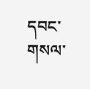དབང་གསལ་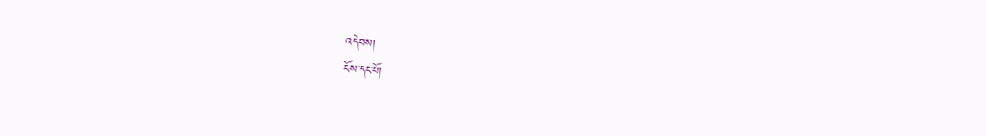འདེབས།
ངོས་དང་པོ།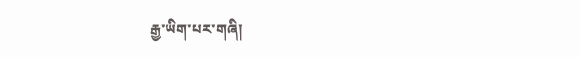རྒྱ་ཡིག་པར་གཞི།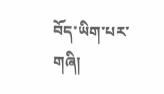བོད་ཡིག་པར་གཞི།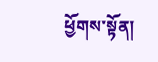ཕྱོགས་སྟོན།